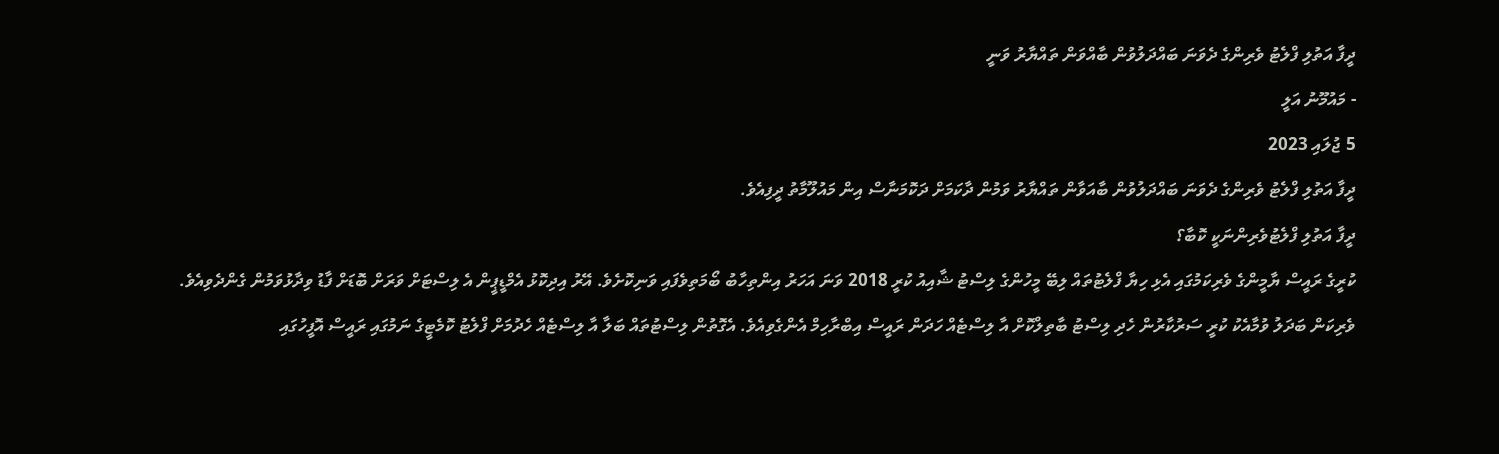ދީފާ އަތުލި ފްލެޓު ވެރިންގެ ދެވަނަ ބައްދަލުވުން ބާއްވަން ތައްޔާރު ވަނީ
- މައުމޫނު އަލީ
5 ޖުލައި 2023
ދީފާ އަތުލި ފްލެޓު ވެރިންގެ ދެވަނަ ބައްދަލުވުން ބާއަވާން ތައްޔާރު ވަމުން ދާކަމަށް ދަކޮމަނާސް އިން މައުލޫމާތު ދީފިއެވެ.
ދީފާ އަތުލި ފްލެޓުވެރިންނަކީ ކޮބާ؟
ކުރީގެ ރައީސް ޔާމީންގެ ވެރިކަމުގައި އެޅި ހިޔާ ފްލެޓުތައް ލިބޭ މީހުންގެ ލިސްޓު ޝާއިއު ކުރީ 2018 ވަނަ އަހަރު އިންތިހާބު ބޯމަތިވެފައި ވަނިކޮށެވެ. އޭރު އިދިކޮޅު އެމްޑީޕީން އެ ލިސްޓަށް ވަރަށް ބޮޑަށް ފާޑު ވިދާޅުވަމުން ގެންދެވިއެވެ.
ވެރިކަން ބަދަލު ވުމާއެކު ކުރީ ސަރުކާރުން ހެދި ލިސްޓު ބާތިލްކޮށް އާ ލިސްޓެއް ހަދަން ރައީސް އިބްރާހިމް އެންގެވިއެވެ. އެގޮތުން ލިސްޓުތައް ބަލާ އާ ލިސްޓެއް ހެދުމަށް ފްލެޓު ކޮމެޓީގެ ނަމުގައި ރައީސް އޮފީހުގައި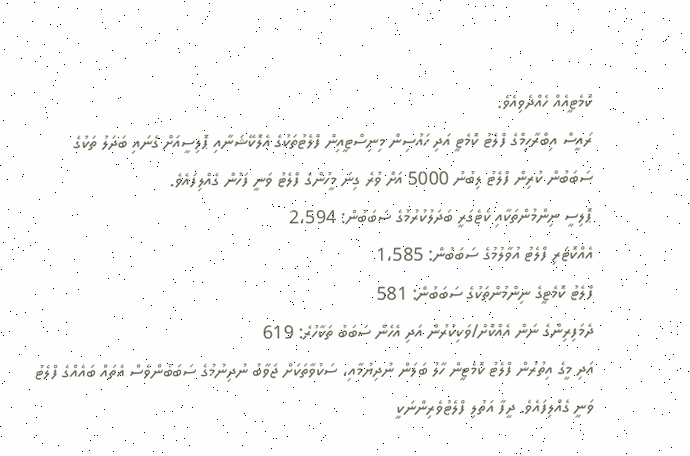ކޮމެޓީއެއް ހެއްދެވިއެވެ.
ރައީސް އިބްރާހިމްގެ ފްލެޓު ކޮމެޓީ އަދި ހައުސިން މިނިސްޓީއިން ފްލެޓުތަކުގެ އެލޮކޭޝަނާއި ޕޮލިސީއަށް ގެނައި ބަދަލު ތަކުގެ ސަބަބުން ކުރިން ފްލެޓު ލިބުނު 5000 އަށް ވުރެ ގިނަ މީހުންގެ ފްލެޓު ވަނީ ފަހުން ގެއްލިފައެވެ.
ޕޮލިސީ ނިންމުންތަކާއި ކެޓެގަރީ ބަދަލުކުރުމުގެ ސަބަބުން: 2،594
އެއްކޮޓަރި ފްލެޓު އުވާލުމުގެ ސަބަބުން: 1،585
ފްލެޓު ކޮމެޓީގެ ނިންމުންތަކުގެ ސަބަބުން: 581
ދެމަފިރިންގެ ނަން އެއްކޮށް/ވަކިކުރުން އަދި އެހެން ސަބަބު ތަކާހުރެ: 619
އަދި މީގެ އިތުރުން ފްލެޓު ކޮމެޓީން ހާލު ބަލަން ނުދިޔުމާއި، ސަކުވާތަކަށް ޖަވާބު ނުދިނުމުގެ ސަބަބުންވެސް އެތައް ބައެއްގެ ފްލެޓު ވަނީ ގެއްލިފައެވެ. ދީފާ އަތުލި ފްލެޓުވެރިންނަކީ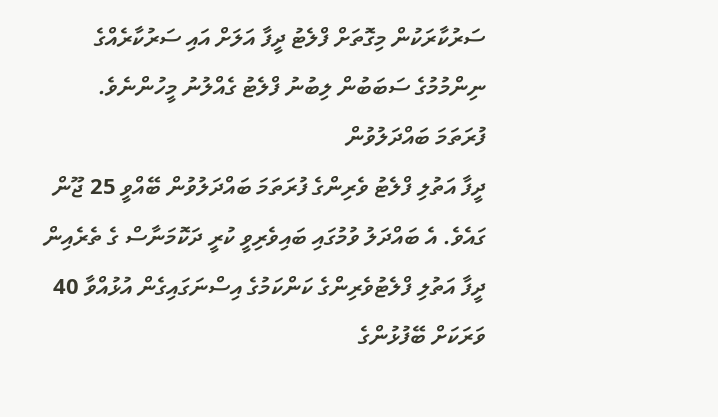ސަރުކާރަކުން މިގޮތަށް ފްލެޓު ދީފާ އަލަށް އައި ސަރުކާރެއްގެ ނިންމުމުގެ ސަބަބުން ލިބުނު ފްލެޓު ގެއްލުނު މީހުންނެވެ.
ފުރަތަމަ ބައްދަލުވުން
ދީފާ އަތުލި ފްލެޓު ވެރިންގެ ފުރަތަމަ ބައްދަލުވުން ބޭއްވީ 25 ޖޫން ގައެވެ. އެ ބައްދަލު ވުމުގައި ބައިވެރިވީ ކުރީ ދަކޮމަނާސް ގެ ތެރެއިން ދީފާ އަތުލި ފްލެޓުވެރިންގެ ކަންކަމުގެ އިސްނަގައިގެން އުޅުއްވާ 40 ވަރަކަށް ބޭފުޅުންގެ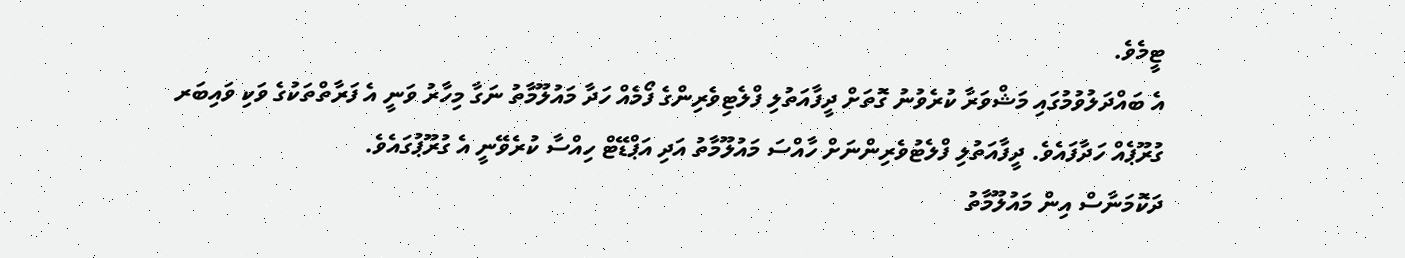ޓީމެވެ.
އެ ބައްދަލުވުމުގައި މަޝްވަރާ ކުރެވުނު ގޮތަށް ދީފާއަތުލި ފްލެޓިވެރިންގެ ފޯމެއް ހަދާ މައުލޫމާތު ނަގާ މިހާރު ވަނީ އެ ފަރާތްތަކުގެ ވަކި ވައިބަރ ގުރޫޕެއް ހަދާފައެވެ. ދީފާއަތުލި ފްލެޓުވެރިންނަށް ހާއްސަ މައުލޫމާތު އަދި އަޕްޑޭޓް ހިއްސާ ކުރެވޭނީ އެ ގުރޫޕުގައެވެ.
ދަކޮމަނާސް އިން މައުލޫމާތު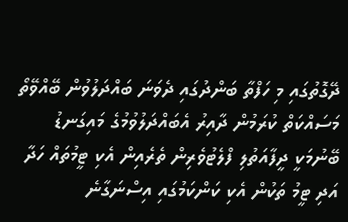ދޭގޮތުގައި މި ހަފްތާ ބަންދުގައި ދެވަނަ ބައްދަލުވުން ބޭއްވޭތޯ މަސައްކަތް ކުރަމުން ދާއިރު އެބައްދަލުވުމުގެ މައިގަނޑު ބޭނުމަކީ ދީފާއަތުލި ފްލެޓުވެރިން ތެރެއިން އެކި ޓީމުތައް ހަދާ އަދި ޓީމު ތަކުން އެކި ކަންކަމުގައި އިސްނަގާނެ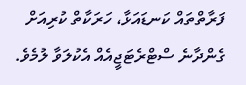ފަރާތްތައް ކަނޑައަޅާ، ހަރަކާތް ކުރިއަށް ގެންދާނެ ސްޓްރެޓަޖީއެއް އެކުލަވާ ލުމެވެ.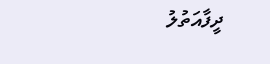ދީފާއަތުލު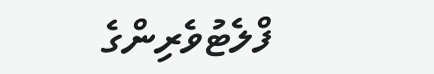ފްލެޓުވެރިންގެ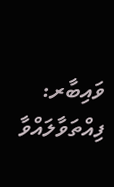ވައިބާރ: ފިއްތަވާލައްވާ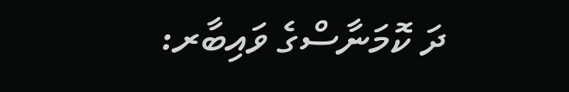ދަ ކޮމަނާސްގެ ވައިބާރ: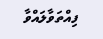ފިއްތަވާލައްވާ